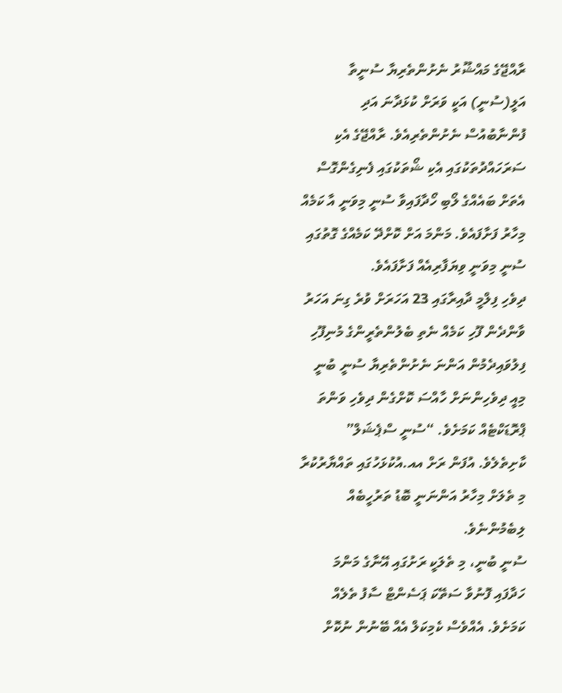ރާއްޖޭގެ މައްޝޫރު ނެށުންތެރިޔާ ސުނީތާ އަލީ(ސުނީ) އަކީ ވަރަށް ކުޅަދާނަ އަދި ފުންނާބުއުސް ނެށުންތެރިއެވެ. ރާއްޖޭގެ އެކި ސަރަހައްދުތަކުގައި އެކި ޝޯތަކުގައި ފެނިގެންގޮސް އެތަށް ބައެއްގެ ލޯބި ހޯދާފައިވާ ސުނީ މިވަނީ އާ ކަމެއް މިހާރު ފަށާފައެވެ. މަންމަ އަށް ކޮށްދޭ ކަމެއްގެ ގޮތުގައި ސުނީ މިވަނީ ވިޔަފާރިއެއް ފަށާފައެވެ.
ދިވެހި ފިލްމީ ދާއިރާގައި 23 އަހަރަށް ވުރެ ގިނަ އަހަރު ވާންދެން ފޫހި ކަމެއް ނެތި ބެލުންތެރީންގެ މުނިފޫހި ފިލުވައިދެމުން އަންނަ ނެށުންތެރިޔާ ސުނީ ބުނީ މިއީ ދިވެހިންނަށް ހާއްސަ ކޮށްގެން ދިވެހި ވަންތަ ޕްރޮޑަކްޓެއް ކަމަށެވެ. “ސުނީ ސްޕެޝަލް” ކާށިތެލެވެ. އުފަން ރަށް އއ.އުކުޅަހުގައި ތައްޔާރުކުރާ މި ތެލަށް މިހާރު އަންނަނީ ބޮޑު ތަރުހީބެއް ލިބެމުންނެވެ.
ސުނީ ބުނީ، މި ތެލަކީ ރަށުގައި އޭނާގެ މަންމަ ހަދާފައި ފޮނުވާ ސަތޭކަ ޕަސެންޓް ސާފު ތެލެއް ކަމަށެވެ. އެއްވެސް ކެމިކަލް އެއް ބޭނުން ނުކޮށް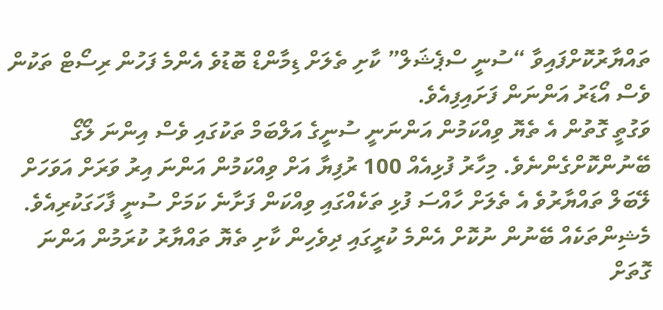ތައްޔާރުކޮށްފައިވާ “ސުނީ ސްޕެޝަލް” ކާށި ތެލަށް ޑިމާންޑް ބޮޑުވެ އެންމެ ފަހުން ރިސޯޓް ތަކުން ވެސް އޯޑަރު އަންނަން ފަށައިފިއެވެ.
ވަގުތީ ގޮތުން އެ ތެޔޮ ވިއްކަމުން އަންނަނީ ސުނީގެ އަލްބަމް ތަކުގައި ވެސް އިންނަ ލޯގޯ ބޭނުންކޮށްގެންނެވެ. މިހާރު ފުޅިއެއް 100 ރުފިޔާ އަށް ވިއްކަމުން އަންނަ އިރު ވަރަށް އަވަހަށް ލޭބަލް ތައްޔާރުވެ އެ ތެލަށް ހާއްސަ ފުޅި ތަކެއްގައި ވިއްކަން ފަށާނެ ކަމަށް ސުނީ ފާހަގަކުރިއެވެ.
މެޝިންތަކެއް ބޭނުން ނުކޮށް އެންމެ ކުރީގައި ދިވެހިން ކާށި ތެޔޮ ތައްޔާރު ކުރަމުން އަންނަ ގޮތަށް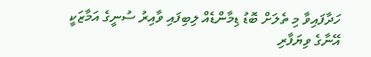ހަދާފައިވާ މި ތެލަށް ބޮޑު ޑިމާންޑެއް ލިބިފައި ވާއިރު ސުނީގެ އަމާޒަކީ އޭނާގެ ވިޔަފާރި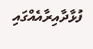ފުޅާދާއިރާއެއްގައި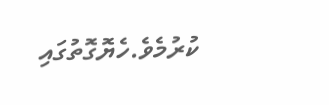ކުރުމެވެ.ހެޔޮގޮތުގައި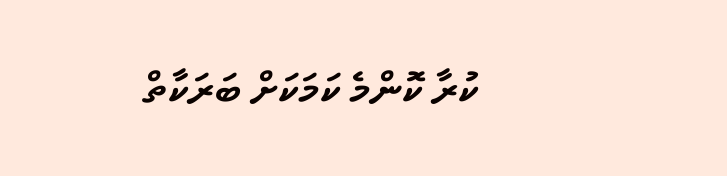ކުރާ ކޮންމެ ކަމަކަށް ބަރަކާތް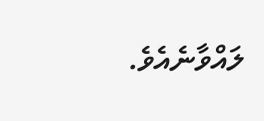ލައްވާނެއެވެ.